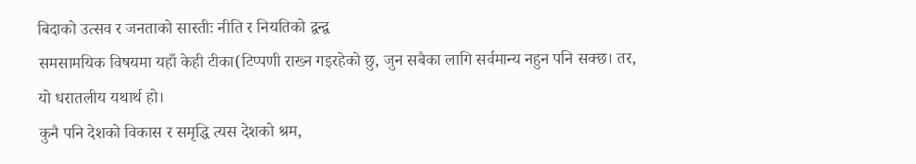बिदाको उत्सव र जनताको सास्तीः नीति र नियतिको द्वन्द्व
समसामयिक विषयमा यहाँ केही टीका(टिप्पणी राख्न गइरहेको छु, जुन सबैका लागि सर्वमान्य नहुन पनि सक्छ। तर, यो धरातलीय यथार्थ हो।
कुनै पनि देशको विकास र समृद्धि त्यस देशको श्रम,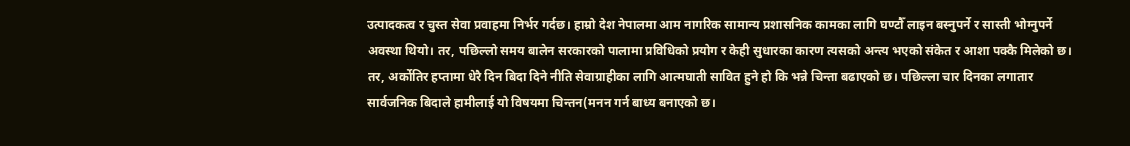उत्पादकत्व र चुस्त सेवा प्रवाहमा निर्भर गर्दछ। हाम्रो देश नेपालमा आम नागरिक सामान्य प्रशासनिक कामका लागि घण्टौँ लाइन बस्नुपर्ने र सास्ती भोग्नुपर्ने अवस्था थियो। तर, पछिल्लो समय बालेन सरकारको पालामा प्रविधिको प्रयोग र केही सुधारका कारण त्यसको अन्त्य भएको संकेत र आशा पक्कै मिलेको छ।
तर, अर्कोतिर हप्तामा धेरै दिन बिदा दिने नीति सेवाग्राहीका लागि आत्मघाती सावित हुने हो कि भन्ने चिन्ता बढाएको छ। पछिल्ला चार दिनका लगातार सार्वजनिक बिदाले हामीलाई यो विषयमा चिन्तन(मनन गर्न बाध्य बनाएको छ।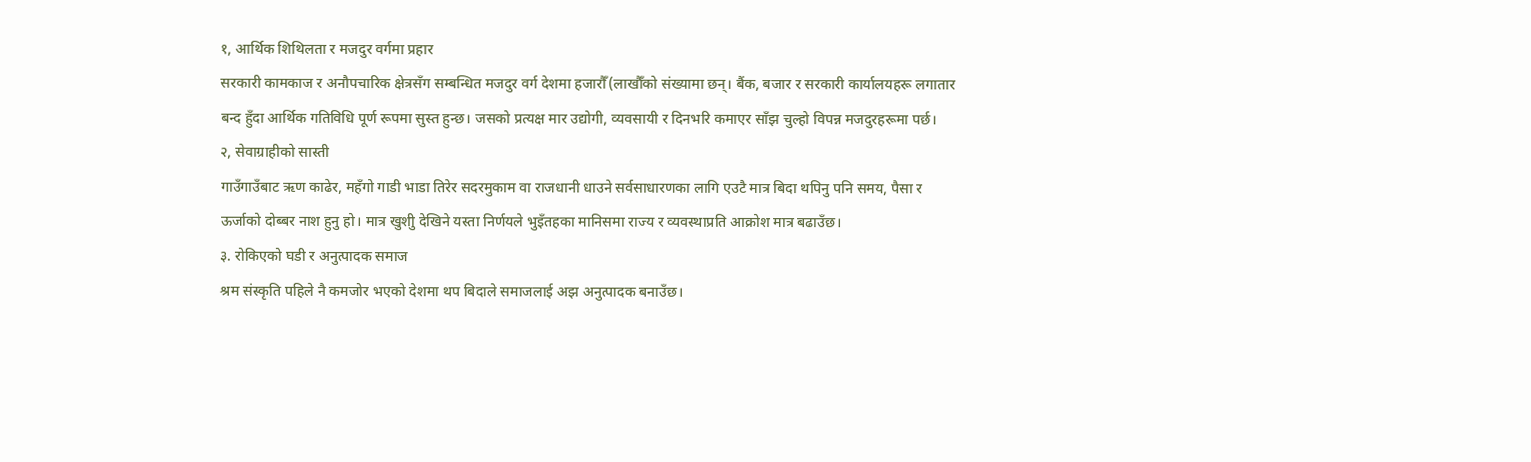१, आर्थिक शिथिलता र मजदुर वर्गमा प्रहार
सरकारी कामकाज र अनौपचारिक क्षेत्रसँग सम्बन्धित मजदुर वर्ग देशमा हजारौँ(लाखौँको संख्यामा छन्। बैंक, बजार र सरकारी कार्यालयहरू लगातार बन्द हुँदा आर्थिक गतिविधि पूर्ण रूपमा सुस्त हुन्छ। जसको प्रत्यक्ष मार उद्योगी, व्यवसायी र दिनभरि कमाएर साँझ चुल्हो विपन्न मजदुरहरूमा पर्छ।
२, सेवाग्राहीको सास्ती
गाउँगाउँबाट ऋण काढेर, महँगो गाडी भाडा तिरेर सदरमुकाम वा राजधानी धाउने सर्वसाधारणका लागि एउटै मात्र बिदा थपिनु पनि समय, पैसा र ऊर्जाको दोब्बर नाश हुनु हो। मात्र खुशीु देखिने यस्ता निर्णयले भुइँतहका मानिसमा राज्य र व्यवस्थाप्रति आक्रोश मात्र बढाउँछ।
३. रोकिएको घडी र अनुत्पादक समाज
श्रम संस्कृति पहिले नै कमजोर भएको देशमा थप बिदाले समाजलाई अझ अनुत्पादक बनाउँछ।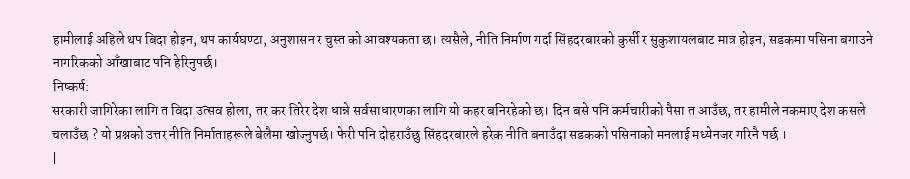हामीलाई अहिले थप बिदा होइन, थप कार्यघण्टा, अनुशासन र चुस्त को आवश्यकता छ। त्यसैले, नीति निर्माण गर्दा सिंहदरबारको कुर्सी र सुकुशायलबाट मात्र होइन, सडकमा पसिना बगाउने नागरिकको आँखाबाट पनि हेरिनुपर्छ।
निष्कर्ष:
सरकारी जागिरेका लागि त विदा उत्सव होला, तर कर तिरेर देश धान्ने सर्वसाधारणका लागि यो कहर बनिरहेको छ। दिन बसे पनि कर्मचारीको पैसा त आउँछ, तर हामीले नकमाए देश कसले चलाउँछ ? यो प्रश्नको उत्तर नीति निर्माताहरूले बेलैमा खोज्नुपर्छ। फेरी पनि दोहराउँछु सिंहदरबारले हरेक नीति बनाउँदा सडकको पसिनाको मनलाई मध्येनजर गरिनै पर्छ ।
|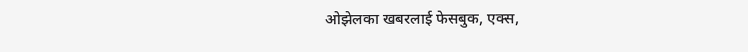ओझेलका खबरलाई फेसबुक, एक्स,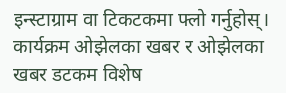इन्स्टाग्राम वा टिकटकमा फ्लो गर्नुहोस्। कार्यक्रम ओझेलका खबर र ओझेलका खबर डटकम विशेष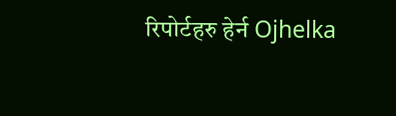रिपोर्टहरु हेर्न Ojhelka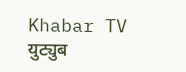Khabar TV युट्युब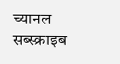च्यानल सब्स्क्राइब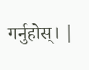गर्नुहोस्। |